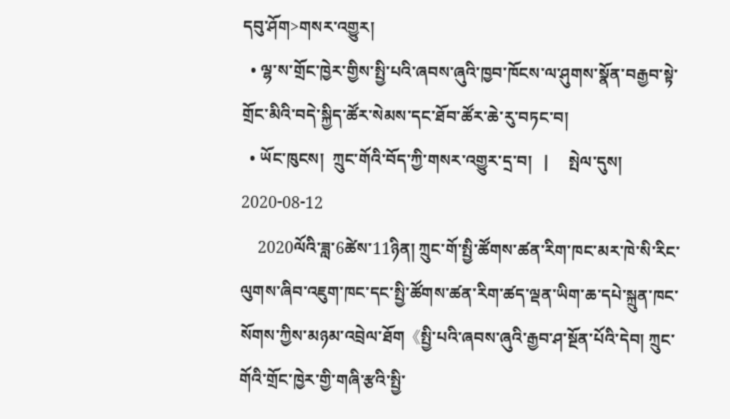དབུ་ཤོག>གསར་འགྱུར།
  • ལྷ་ས་གྲོང་ཁྱེར་གྱིས་སྤྱི་པའི་ཞབས་ཞུའི་ཁྱབ་ཁོངས་ལ་ཤུགས་སྣོན་བརྒྱབ་སྟེ་གྲོང་མིའི་བདེ་སྐྱིད་ཚོར་སེམས་དང་ཐོབ་ཚོར་ཆེ་རུ་བཏང་བ།
  • ཡོང་ཁུངས།  ཀྲུང་གོའི་བོད་ཀྱི་གསར་འགྱུར་དྲ་བ།   |     སྤེལ་དུས།  2020-08-12
    2020ལོའི་ཟླ་6ཚེས་11ཉིན། ཀྲུང་གོ་སྤྱི་ཚོགས་ཚན་རིག་ཁང་མར་ཁེ་སི་རིང་ལུགས་ཞིབ་འཇུག་ཁང་དང་སྤྱི་ཚོགས་ཚན་རིག་ཚད་ལྡན་ཡིག་ཆ་དཔེ་སྐྲུན་ཁང་སོགས་ཀྱིས་མཉམ་འབྲེལ་ཐོག《སྤྱི་པའི་ཞབས་ཞུའི་རྒྱབ་ཤ་སྔོན་པོའི་དེབ། ཀྲུང་གོའི་གྲོང་ཁྱེར་གྱི་གཞི་རྩའི་སྤྱི་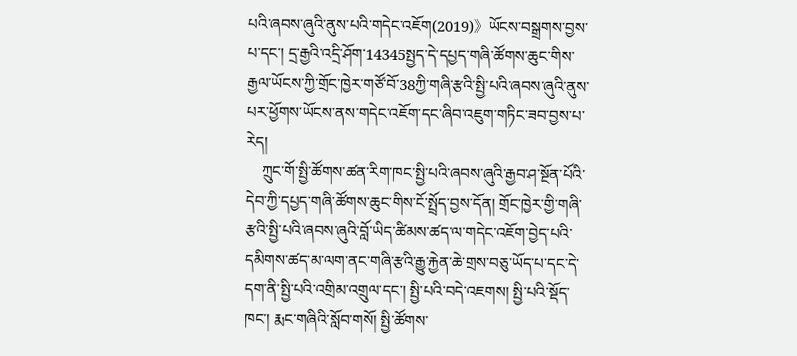པའི་ཞབས་ཞུའི་ནུས་པའི་གདེང་འཇོག(2019)》ཡོངས་བསྒྲགས་བྱས་པ་དང་། དྲ་རྒྱའི་འདྲི་ཤོག་14345སྤྱད་དེ་དཔྱད་གཞི་ཚོགས་ཆུང་གིས་རྒྱལ་ཡོངས་ཀྱི་གྲོང་ཁྱེར་གཙོ་བོ་38ཀྱི་གཞི་རྩའི་སྤྱི་པའི་ཞབས་ཞུའི་ནུས་པར་ཕྱོགས་ཡོངས་ནས་གདེང་འཇོག་དང་ཞིབ་འཇུག་གཏིང་ཟབ་བྱས་པ་རེད།
    ཀྲུང་གོ་སྤྱི་ཚོགས་ཚན་རིག་ཁང་སྤྱི་པའི་ཞབས་ཞུའི་རྒྱབ་ཤ་སྔོན་པོའི་དེབ་ཀྱི་དཔྱད་གཞི་ཚོགས་ཆུང་གིས་ངོ་སྤྲོད་བྱས་དོན། གྲོང་ཁྱེར་གྱི་གཞི་རྩའི་སྤྱི་པའི་ཞབས་ཞུའི་བློ་ཡིད་ཚིམས་ཚད་ལ་གདེང་འཇོག་བྱེད་པའི་དམིགས་ཚད་མ་ལག་ནང་གཞི་རྩའི་རྒྱུ་རྐྱེན་ཆེ་གྲས་བཅུ་ཡོད་པ་དང་དེ་དག་ནི་སྤྱི་པའི་འགྲིམ་འགྲུལ་དང་། སྤྱི་པའི་བདེ་འཇགས། སྤྱི་པའི་སྡོད་ཁང་། རྨང་གཞིའི་སློབ་གསོ། སྤྱི་ཚོགས་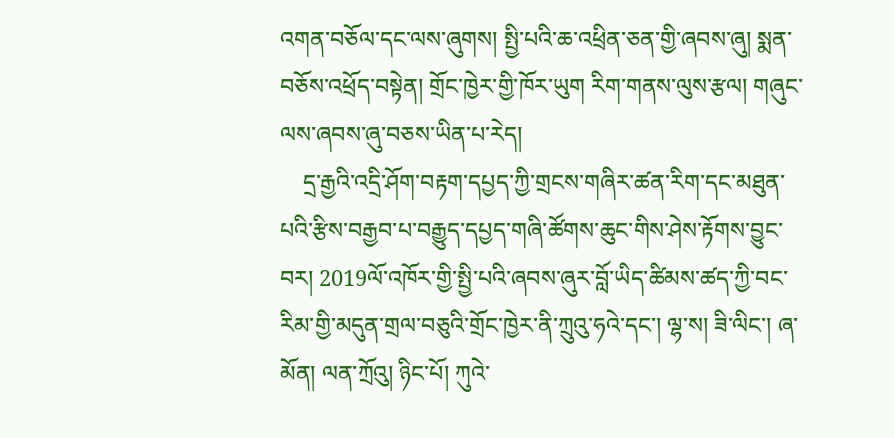འགན་བཅོལ་དང་ལས་ཞུགས། སྤྱི་པའི་ཆ་འཕྲིན་ཅན་གྱི་ཞབས་ཞུ། སྨན་བཅོས་འཕྲོད་བསྟེན། གྲོང་ཁྱེར་གྱི་ཁོར་ཡུག རིག་གནས་ལུས་རྩལ། གཞུང་ལས་ཞབས་ཞུ་བཅས་ཡིན་པ་རེད།
    དྲ་རྒྱའི་འདྲི་ཤོག་བརྟག་དཔྱད་ཀྱི་གྲངས་གཞིར་ཚན་རིག་དང་མཐུན་པའི་རྩིས་བརྒྱབ་པ་བརྒྱུད་དཔྱད་གཞི་ཚོགས་ཆུང་གིས་ཤེས་རྟོགས་བྱུང་བར། 2019ལོ་འཁོར་གྱི་སྤྱི་པའི་ཞབས་ཞུར་བློ་ཡིད་ཚིམས་ཚད་ཀྱི་བང་རིམ་གྱི་མདུན་གྲལ་བཅུའི་གྲོང་ཁྱེར་ནི་ཀྲུའུ་ཧའེ་དང་། ལྷ་ས། ཟི་ལིང་། ཞ་མོན། ལན་ཀྲོའུ། ཉིང་པོ། ཀུའེ་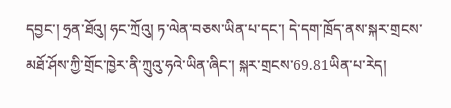དབྱང་། ཧྲན་ཐོའུ། ཧང་ཀྲོའུ། ཏ་ལེན་བཅས་ཡིན་པ་དང་། དེ་དག་ཁྲོད་ནས་སྐར་གྲངས་མཐོ་ཤོས་ཀྱི་གྲོང་ཁྱེར་ནི་ཀྲུའུ་ཧའེ་ཡིན་ཞིང་། སྐར་གྲངས་69.81ཡིན་པ་རེད།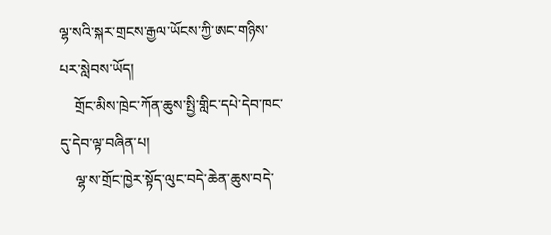ལྷ་སའི་སྐར་གྲངས་རྒྱལ་ཡོངས་ཀྱི་ཨང་གཉིས་པར་སླེབས་ཡོད།
    གྲོང་མིས་ཁྲེང་ཀོན་ཆུས་སྤྱི་གླིང་དཔེ་དེབ་ཁང་དུ་དེབ་ལྟ་བཞིན་པ།
    ལྷ་ས་གྲོང་ཁྱེར་སྟོད་ལུང་བདེ་ཆེན་ཆུས་བདེ་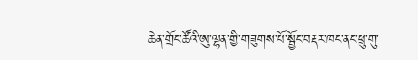ཆེན་གྲོང་ཚོའི་ཨུ་ལྷན་གྱི་གཟུགས་པོ་སྦྱོང་བརྡར་ཁང་ནང་ཕྲུ་གུ་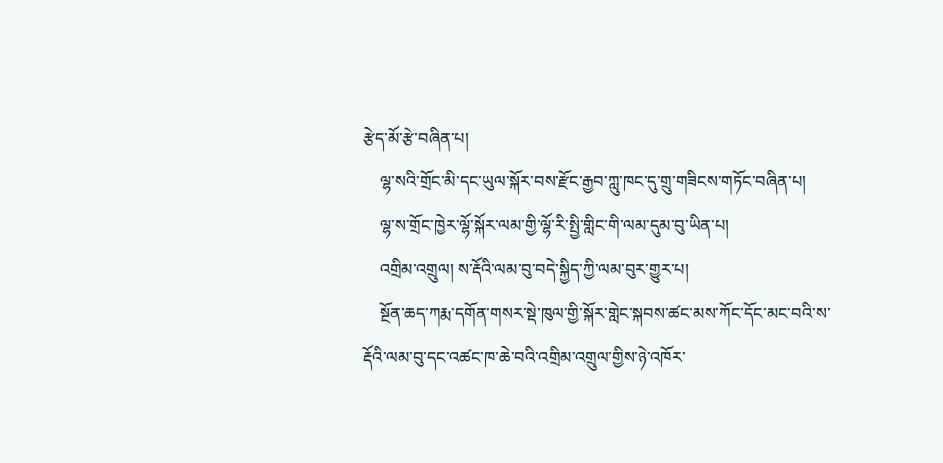རྩེད་མོ་རྩེ་བཞིན་པ།
    ལྷ་སའི་གྲོང་མི་དང་ཡུལ་སྐོར་བས་རྫོང་རྒྱབ་ཀླུ་ཁང་དུ་གྲུ་གཟིངས་གཏོང་བཞིན་པ།
    ལྷ་ས་གྲོང་ཁྱེར་ལྷོ་སྐོར་ལམ་གྱི་ལྷོ་རི་སྤྱི་གླིང་གི་ལམ་དུམ་བུ་ཡིན་པ།
    འགྲིམ་འགྲུལ། ས་རྡོའི་ལམ་བུ་བདེ་སྐྱིད་ཀྱི་ལམ་བུར་གྱུར་པ།
    སྔོན་ཆད་ཀརྨ་དགོན་གསར་སྡེ་ཁུལ་གྱི་སྐོར་གླེང་སྐབས་ཚང་མས་ཀོང་དོང་མང་བའི་ས་རྡོའི་ལམ་བུ་དང་འཚང་ཁ་ཆེ་བའི་འགྲིམ་འགྲུལ་གྱིས་ཉེ་འཁོར་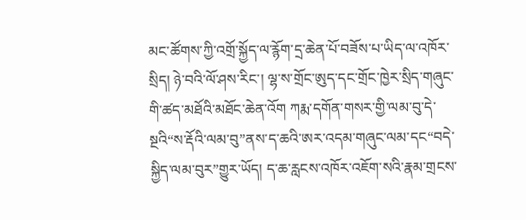མང་ཚོགས་ཀྱི་འགྲོ་སྐྱོད་ལ་རྙོག་དྲ་ཆེན་པོ་བཟོས་པ་ཡིད་ལ་འཁོར་སྲིད། ཉེ་བའི་ལོ་ཤས་རིང་། ལྷ་ས་གྲོང་ཨུད་དང་གྲོང་ཁྱེར་སྲིད་གཞུང་གི་ཚད་མཐོའི་མཐོང་ཆེན་འོག ཀརྨ་དགོན་གསར་གྱི་ལམ་བུ་དེ་སྔའི“ས་རྡོའི་ལམ་བུ”ནས་ད་ཆའི་ཨར་འདམ་གཞུང་ལམ་དང“བདེ་སྐྱིད་ལམ་བུར”གྱུར་ཡོད། ད་ཆ་རླངས་འཁོར་འཇོག་སའི་རྣམ་གྲངས་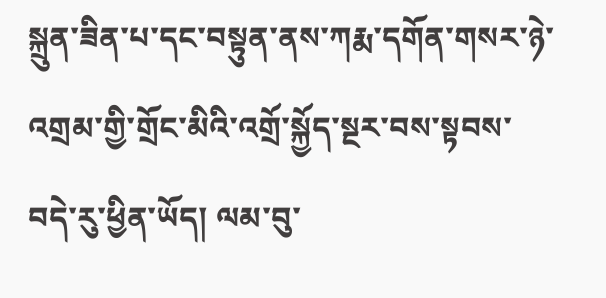སྐྲུན་ཟིན་པ་དང་བསྟུན་ནས་ཀརྨ་དགོན་གསར་ཉེ་འགྲམ་གྱི་གྲོང་མིའི་འགྲོ་སྐྱོད་སྔར་བས་སྟབས་བདེ་རུ་ཕྱིན་ཡོད། ལམ་བུ་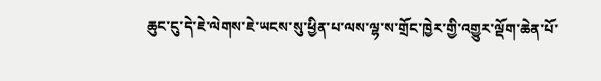ཆུང་ངུ་དེ་ཇེ་ལེགས་ཇེ་ཡངས་སུ་ཕྱིན་པ་ལས་ལྷ་ས་གྲོང་ཁྱེར་གྱི་འགྱུར་ལྡོག་ཆེན་པོ་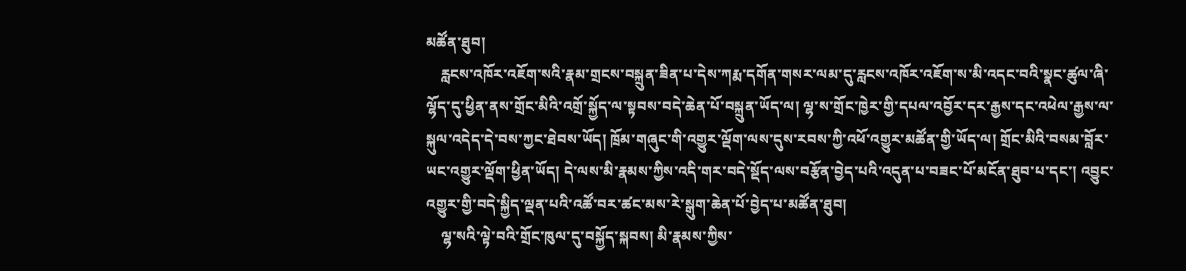མཚོན་ཐུབ།
    རླངས་འཁོར་འཇོག་སའི་རྣམ་གྲངས་བསྐྲུན་ཟིན་པ་དེས་ཀརྨ་དགོན་གསར་ལམ་དུ་རླངས་འཁོར་འཇོག་ས་མི་འདང་བའི་སྣང་ཚུལ་ཞི་ལྷོད་དུ་ཕྱིན་ནས་གྲོང་མིའི་འགྲོ་སྐྱོད་ལ་སྟབས་བདེ་ཆེན་པོ་བསྐྲུན་ཡོད་ལ། ལྷ་ས་གྲོང་ཁྱེར་གྱི་དཔལ་འབྱོར་དར་རྒྱས་དང་འཕེལ་རྒྱས་ལ་སྐུལ་འདེད་དེ་བས་ཀྱང་ཐེབས་ཡོད། ཁྲོམ་གཞུང་གི་འགྱུར་ལྡོག་ལས་དུས་རབས་ཀྱི་འཕོ་འགྱུར་མཚོན་གྱི་ཡོད་ལ། གྲོང་མིའི་བསམ་བློར་ཡང་འགྱུར་ལྡོག་ཕྱིན་ཡོད། དེ་ལས་མི་རྣམས་ཀྱིས་འདི་གར་བདེ་སྡོད་ལས་བརྩོན་བྱེད་པའི་འདུན་པ་བཟང་པོ་མངོན་ཐུབ་པ་དང་། འབྱུང་འགྱུར་གྱི་བདེ་སྐྱིད་ལྡན་པའི་འཚོ་བར་ཚང་མས་རེ་སྒུག་ཆེན་པོ་བྱེད་པ་མཚོན་ཐུབ།
    ལྷ་སའི་ལྟེ་བའི་གྲོང་ཁུལ་དུ་བསྐྱོད་སྐབས། མི་རྣམས་ཀྱིས་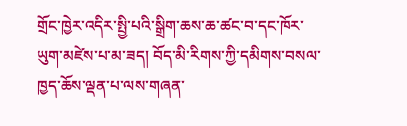གྲོང་ཁྱེར་འདིར་སྤྱི་པའི་སྒྲིག་ཆས་ཆ་ཚང་བ་དང་ཁོར་ཡུག་མཛེས་པ་མ་ཟད། བོད་མི་རིགས་ཀྱི་དམིགས་བསལ་ཁྱད་ཆོས་ལྡན་པ་ལས་གཞན་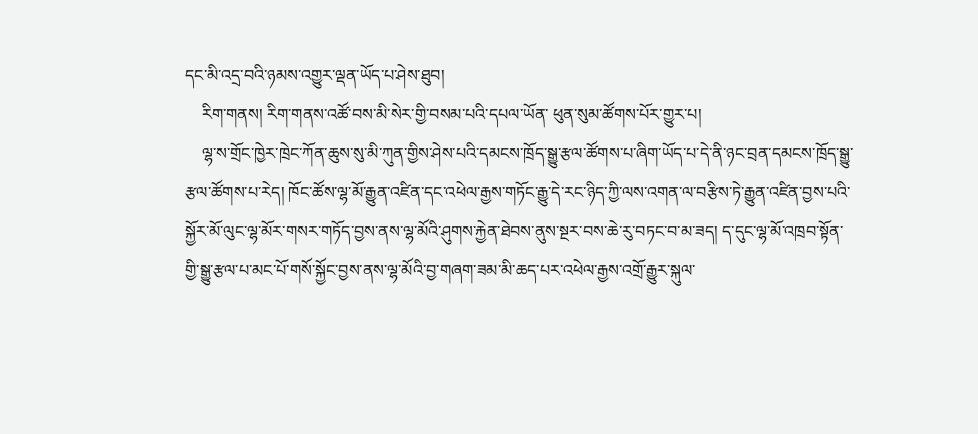དང་མི་འདྲ་བའི་ཉམས་འགྱུར་ལྡན་ཡོད་པ་ཤེས་ཐུབ།
    རིག་གནས། རིག་གནས་འཚོ་བས་མི་སེར་གྱི་བསམ་པའི་དཔལ་ཡོན་ ཕུན་སུམ་ཚོགས་པོར་གྱུར་པ།
    ལྷ་ས་གྲོང་ཁྱེར་ཁྲེང་ཀོན་ཆུས་སུ་མི་ཀུན་གྱིས་ཤེས་པའི་དམངས་ཁྲོད་སྒྱུ་རྩལ་ཚོགས་པ་ཞིག་ཡོད་པ་དེ་ནི་ཉང་བྲན་དམངས་ཁྲོད་སྒྱུ་རྩལ་ཚོགས་པ་རེད། ཁོང་ཚོས་ལྷ་མོ་རྒྱུན་འཛིན་དང་འཕེལ་རྒྱས་གཏོང་རྒྱུ་དེ་རང་ཉིད་ཀྱི་ལས་འགན་ལ་བརྩིས་ཏེ་རྒྱུན་འཛིན་བྱས་པའི་སྐྱོར་མོ་ལུང་ལྷ་མོར་གསར་གཏོད་བྱས་ནས་ལྷ་མོའི་ཤུགས་རྐྱེན་ཐེབས་ནུས་སྔར་བས་ཆེ་རུ་བཏང་བ་མ་ཟད། ད་དུང་ལྷ་མོ་འཁྲབ་སྟོན་གྱི་སྒྱུ་རྩལ་པ་མང་པོ་གསོ་སྐྱོང་བྱས་ནས་ལྷ་མོའི་བྱ་གཞག་ཟམ་མི་ཆད་པར་འཕེལ་རྒྱས་འགྲོ་རྒྱུར་སྐུལ་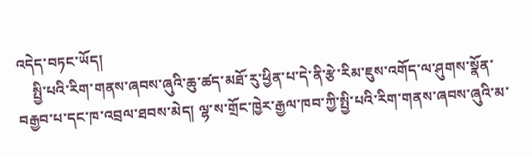འདེད་བཏང་ཡོད།
    སྤྱི་པའི་རིག་གནས་ཞབས་ཞུའི་ཆུ་ཚད་མཐོ་རུ་ཕྱིན་པ་དེ་ནི་རྩེ་རིམ་ཇུས་འགོད་ལ་ཤུགས་སྣོན་བརྒྱབ་པ་དང་ཁ་འབྲལ་ཐབས་མེད། ལྷ་ས་གྲོང་ཁྱེར་རྒྱལ་ཁབ་ཀྱི་སྤྱི་པའི་རིག་གནས་ཞབས་ཞུའི་མ་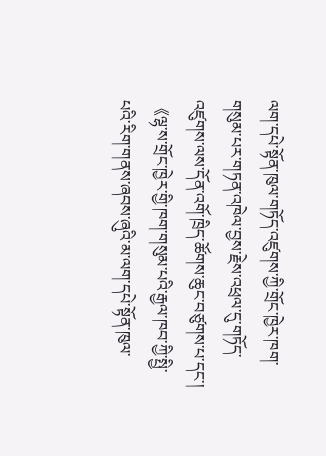ལག་དཔེ་སྟོན་ཁུལ་གཏོད་འཛུགས་ཀྱི་གྲོང་ཁྱེར་ཁག་གསུམ་པར་གཏན་འཁེལ་བྱས་རྗེས་འཕྲལ་དུ་གཏོད་འཛུགས་ལས་དོན་འགོ་ཁྲིད་ཚོགས་ཆུང་བཙུགས་པ་དང་། 《ལྷ་ས་གྲོང་ཁྱེར་གྱི་ཁག་གསུམ་པའི་རྒྱལ་ཁབ་ཀྱི་སྤྱི་པའི་རིག་གནས་ཞབས་ཞུའི་མ་ལག་དཔེ་སྟོན་ཁུལ་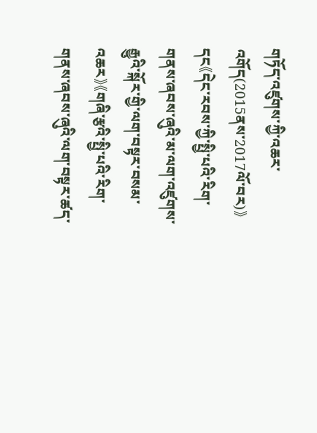གཏོད་འཛུགས་ཀྱི་འཆར་འགོད(2015ནས་2017ལོ་བར)》དང《དེང་རབས་ཀྱི་སྤྱི་པའི་རིག་གནས་ཞབས་ཞུའི་མ་ལག་འཛུགས་རྒྱུའི་སྐོར་གྱི་ལག་བསྟར་བསམ་འཆར》《གཞི་རྩའི་སྤྱི་པའི་རིག་གནས་ཞབས་ཞུའི་ལག་བསྟར་ཚད་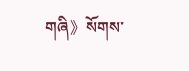གཞི》སོགས་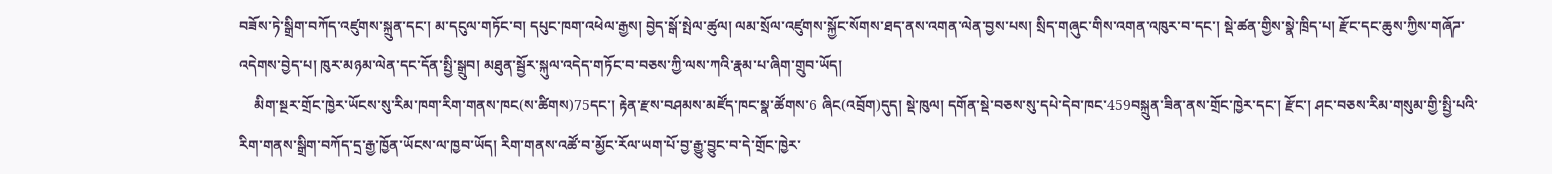བཟོས་ཏེ་སྒྲིག་བཀོད་འཛུགས་སྐྲུན་དང་། མ་དངུལ་གཏོང་བ། དཔུང་ཁག་འཕེལ་རྒྱས། བྱེད་སྒོ་སྤེལ་ཚུལ། ལམ་སྲོལ་འཛུགས་སྐྱོང་སོགས་ཐད་ནས་འགན་ལེན་བྱས་པས། སྲིད་གཞུང་གིས་འགན་འཁུར་བ་དང་། སྡེ་ཚན་གྱིས་སྣེ་ཁྲིད་པ། རྫོང་དང་ཆུས་ཀྱིས་གཞོཌ་འདེགས་བྱེད་པ། ཁུར་མཉམ་ལེན་དང་དོན་སྤྱི་སྒྲུབ། མཐུན་སྦྱོར་སྐུལ་འདེད་གཏོང་བ་བཅས་ཀྱི་ལས་ཀའི་རྣམ་པ་ཞིག་གྲུབ་ཡོད།
    མིག་སྔར་གྲོང་ཁྱེར་ཡོངས་སུ་རིམ་ཁག་རིག་གནས་ཁང(ས་ཚིགས)75དང་། རྟེན་རྫས་བཤམས་མཛོད་ཁང་སྣ་ཚོགས་6 ཞིང(འབྲོག)དུད། སྡེ་ཁུལ། དགོན་སྡེ་བཅས་སུ་དཔེ་དེབ་ཁང་459བསྐྲུན་ཟིན་ནས་གྲོང་ཁྱེར་དང་། རྫོང་། ཤང་བཅས་རིམ་གསུམ་གྱི་སྤྱི་པའི་རིག་གནས་སྒྲིག་བཀོད་དྲ་རྒྱ་ཁྱོན་ཡོངས་ལ་ཁྱབ་ཡོད། རིག་གནས་འཚོ་བ་མྱོང་རོལ་ཡག་པོ་བྱ་རྒྱུ་བྱུང་བ་དེ་གྲོང་ཁྱེར་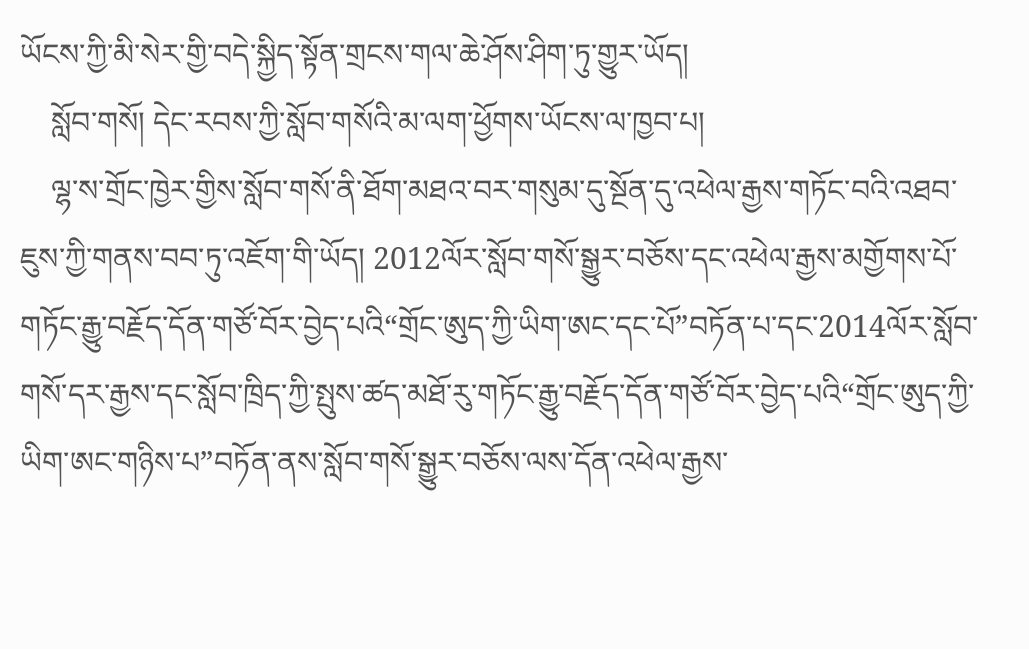ཡོངས་ཀྱི་མི་སེར་གྱི་བདེ་སྐྱིད་སྟོན་གྲངས་གལ་ཆེ་ཤོས་ཤིག་ཏུ་གྱུར་ཡོད།
    སློབ་གསོ། དེང་རབས་ཀྱི་སློབ་གསོའི་མ་ལག་ཕྱོགས་ཡོངས་ལ་ཁྱབ་པ།
    ལྷ་ས་གྲོང་ཁྱེར་གྱིས་སློབ་གསོ་ནི་ཐོག་མཐའ་བར་གསུམ་དུ་སྔོན་དུ་འཕེལ་རྒྱས་གཏོང་བའི་འཐབ་ཇུས་ཀྱི་གནས་བབ་ཏུ་འཇོག་གི་ཡོད། 2012ལོར་སློབ་གསོ་སྒྱུར་བཅོས་དང་འཕེལ་རྒྱས་མགྱོགས་པོ་གཏོང་རྒྱུ་བརྗོད་དོན་གཙོ་བོར་བྱེད་པའི“གྲོང་ཨུད་ཀྱི་ཡིག་ཨང་དང་པོ”བཏོན་པ་དང་2014ལོར་སློབ་གསོ་དར་རྒྱས་དང་སློབ་ཁྲིད་ཀྱི་སྤུས་ཚད་མཐོ་རུ་གཏོང་རྒྱུ་བརྗོད་དོན་གཙོ་བོར་བྱེད་པའི“གྲོང་ཨུད་ཀྱི་ཡིག་ཨང་གཉིས་པ”བཏོན་ནས་སློབ་གསོ་སྒྱུར་བཅོས་ལས་དོན་འཕེལ་རྒྱས་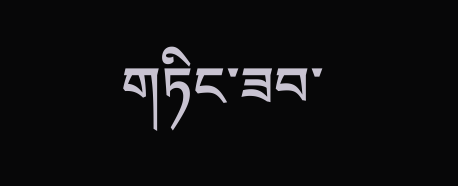གཏིང་ཟབ་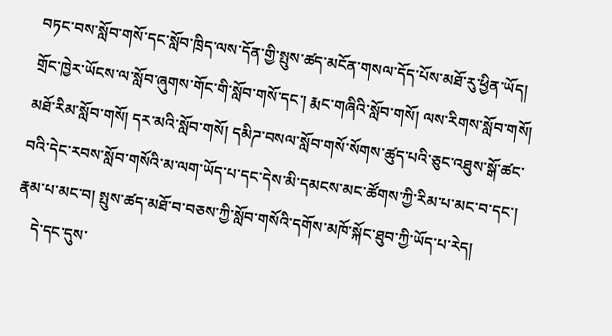བཏང་བས་སློབ་གསོ་དང་སློབ་ཁྲིད་ལས་དོན་གྱི་སྤུས་ཚད་མངོན་གསལ་དོད་པོས་མཐོ་རུ་ཕྱིན་ཡོད། གྲོང་ཁྱེར་ཡོངས་ལ་སློབ་ཞུགས་གོང་གི་སློབ་གསོ་དང་། རྨང་གཞིའི་སློབ་གསོ། ལས་རིགས་སློབ་གསོ། མཐོ་རིམ་སློབ་གསོ། དར་མའི་སློབ་གསོ། དམིཌ་བསལ་སློབ་གསོ་སོགས་ཚུད་པའི་ཅུང་འཐུས་སྒོ་ཚང་བའི་དེང་རབས་སློབ་གསོའི་མ་ལག་ཡོད་པ་དང་དེས་མི་དམངས་མང་ཚོགས་ཀྱི་རིམ་པ་མང་བ་དང་། རྣམ་པ་མང་བ། སྤུས་ཚད་མཐོ་བ་བཅས་ཀྱི་སློབ་གསོའི་དགོས་མཁོ་སྐོང་ཐུབ་ཀྱི་ཡོད་པ་རེད།
    དེ་དང་དུས་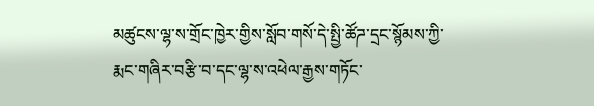མཚུངས་ལྷ་ས་གྲོང་ཁྱེར་གྱིས་སློབ་གསོ་དེ་སྤྱི་ཚོཌ་དྲང་སྙོམས་ཀྱི་རྨང་གཞིར་བརྩི་བ་དང་ལྷ་ས་འཕེལ་རྒྱས་གཏོང་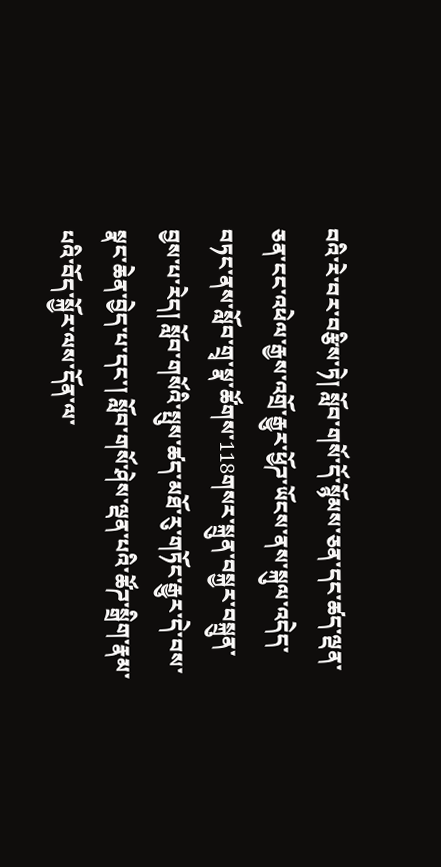བའི་རེ་བར་བརྩིས་ཏེ། སློབ་གསོ་དོ་སྙོམས་ཅན་དང་ཚད་ལྡན་ཅན་ངང་འཕེལ་རྒྱས་འགྲོ་རྒྱུར་ཕྱོཌ་ཡོངས་ནས་སྐུལ་འདེད་བཏང་ནས་སློབ་གྲྭ་སྣ་ཚོགས་118གསར་སྐྲུན་བསྐྱར་བསྐྲུན་བྱས་པ་རེད། སློབ་གསོའི་སྤུས་ཚད་མཐོ་རུ་གཏོང་རྒྱུར་དེ་བས་སྣང་ཆེན་བྱེད་པ་དང་། སློབ་གསོ་ཤེས་ལྡན་པའི་ཚོཌ་སྒྲིག་རྣམ་པའི་བོད་སྐྱོར་ལས་དོན་ལ་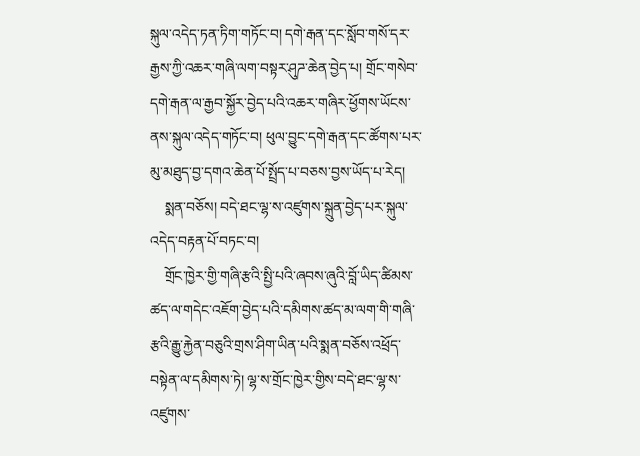སྐུལ་འདེད་ཏན་ཏིག་གཏོང་བ། དགེ་རྒན་དང་སློབ་གསོ་དར་རྒྱས་ཀྱི་འཆར་གཞི་ལག་བསྟར་ཤུཌ་ཆེན་བྱེད་པ། གྲོང་གསེབ་དགེ་རྒན་ལ་རྒྱབ་སྐྱོར་བྱེད་པའི་འཆར་གཞིར་ཕྱོགས་ཡོངས་ནས་སྐུལ་འདེད་གཏོང་བ། ཕུལ་བྱུང་དགེ་རྒན་དང་ཚོགས་པར་མུ་མཐུད་བྱ་དགའ་ཆེན་པོ་སྤྲོད་པ་བཅས་བྱས་ཡོད་པ་རེད།
    སྨན་བཅོས། བདེ་ཐང་ལྷ་ས་འཛུགས་སྐྲུན་བྱེད་པར་སྐུལ་འདེད་བརྟན་པོ་བཏང་བ།
    གྲོང་ཁྱེར་གྱི་གཞི་རྩའི་སྤྱི་པའི་ཞབས་ཞུའི་བློ་ཡིད་ཚིམས་ཚད་ལ་གདེང་འཇོག་བྱེད་པའི་དམིགས་ཚད་མ་ལག་གི་གཞི་རྩའི་རྒྱུ་རྐྱེན་བཅུའི་གྲས་ཤིག་ཡིན་པའི་སྨན་བཅོས་འཕྲོད་བསྟེན་ལ་དམིགས་ཏེ། ལྷ་ས་གྲོང་ཁྱེར་གྱིས་བདེ་ཐང་ལྷ་ས་འཛུགས་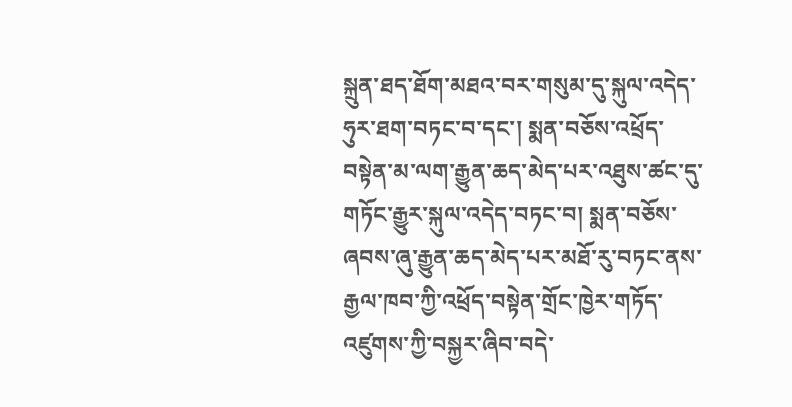སྐྲུན་ཐད་ཐོག་མཐའ་བར་གསུམ་དུ་སྐུལ་འདེད་ཧུར་ཐག་བཏང་བ་དང་། སྨན་བཅོས་འཕྲོད་བསྟེན་མ་ལག་རྒྱུན་ཆད་མེད་པར་འཐུས་ཚང་དུ་གཏོང་རྒྱུར་སྐུལ་འདེད་བཏང་བ། སྨན་བཅོས་ཞབས་ཞུ་རྒྱུན་ཆད་མེད་པར་མཐོ་རུ་བཏང་ནས་རྒྱལ་ཁབ་ཀྱི་འཕྲོད་བསྟེན་གྲོང་ཁྱེར་གཏོད་འཛུགས་ཀྱི་བསྐྱར་ཞིབ་བདེ་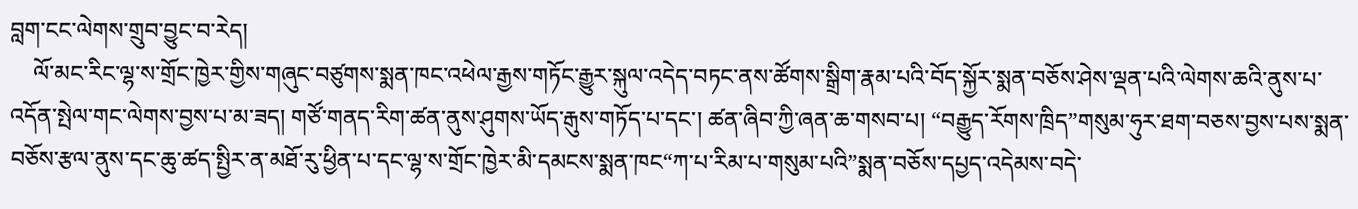བླག་ངང་ལེགས་གྲུབ་བྱུང་བ་རེད།
    ལོ་མང་རིང་ལྷ་ས་གྲོང་ཁྱེར་གྱིས་གཞུང་བཙུགས་སྨན་ཁང་འཕེལ་རྒྱས་གཏོང་རྒྱུར་སྐུལ་འདེད་བཏང་ནས་ཚོགས་སྒྲིག་རྣམ་པའི་བོད་སྐྱོར་སྨན་བཅོས་ཤེས་ལྡན་པའི་ལེགས་ཆའི་ནུས་པ་འདོན་སྤེལ་གང་ལེགས་བྱས་པ་མ་ཟད། གཙོ་གནད་རིག་ཚན་ནུས་ཤུགས་ཡོད་རྒུས་གཏོད་པ་དང་། ཚན་ཞིབ་ཀྱི་ཞན་ཆ་གསབ་པ། “བརྒྱུད་རོགས་ཁྲིད”གསུམ་ཧུར་ཐག་བཅས་བྱས་པས་སྨན་བཅོས་རྩལ་ནུས་དང་ཆུ་ཚད་སྤྱིར་ན་མཐོ་རུ་ཕྱིན་པ་དང་ལྷ་ས་གྲོང་ཁྱེར་མི་དམངས་སྨན་ཁང“ཀ་པ་རིམ་པ་གསུམ་པའི”སྨན་བཅོས་དཔྱད་འདེམས་བདེ་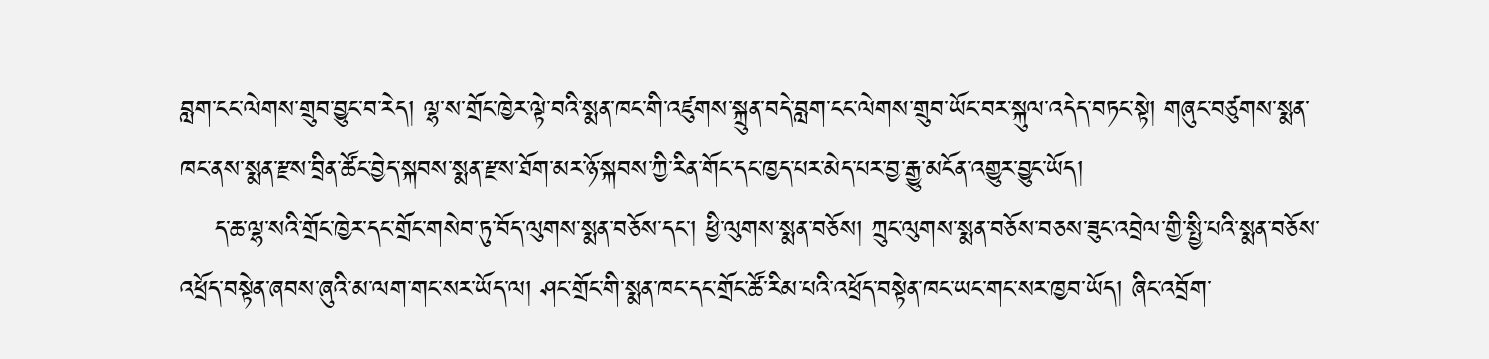བླག་ངང་ལེགས་གྲུབ་བྱུང་བ་རེད། ལྷ་ས་གྲོང་ཁྱེར་ལྟེ་བའི་སྨན་ཁང་གི་འཛུགས་སྐྲུན་བདེ་བླག་ངང་ལེགས་གྲུབ་ཡོང་བར་སྐུལ་འདེད་བཏང་སྟེ། གཞུང་བཙུགས་སྨན་ཁང་ནས་སྨན་རྫས་བྲིན་ཚོང་བྱེད་སྐབས་སྨན་རྫས་ཐོག་མར་ཉོ་སྐབས་ཀྱི་རིན་གོང་དང་ཁྱད་པར་མེད་པར་བྱ་རྒྱུ་མངོན་འགྱུར་བྱུང་ཡོད།
    ད་ཆ་ལྷ་སའི་གྲོང་ཁྱེར་དང་གྲོང་གསེབ་ཏུ་བོད་ལུགས་སྨན་བཅོས་དང་། ཕྱི་ལུགས་སྨན་བཅོས། ཀྲུང་ལུགས་སྨན་བཅོས་བཅས་ཟུང་འབྲེལ་གྱི་སྤྱི་པའི་སྨན་བཅོས་འཕྲོད་བསྟེན་ཞབས་ཞུའི་མ་ལག་གང་སར་ཡོད་ལ། ཤང་གྲོང་གི་སྨན་ཁང་དང་གྲོང་ཚོ་རིམ་པའི་འཕྲོད་བསྟེན་ཁང་ཡང་གང་སར་ཁྱབ་ཡོད། ཞིང་འབྲོག་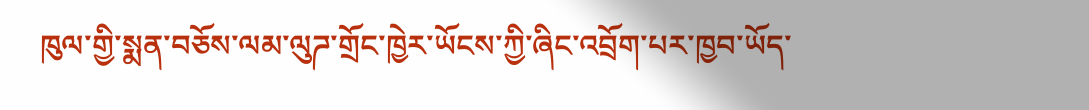ཁུལ་གྱི་སྨན་བཅོས་ལམ་ལུཌ་གྲོང་ཁྱེར་ཡོངས་ཀྱི་ཞིང་འབྲོག་པར་ཁྱབ་ཡོད་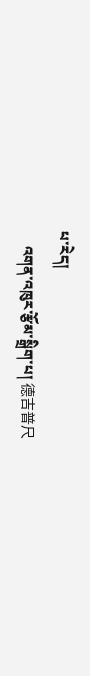པ་རེད།
    འགན་འཁུར་རྩོམ་སྒྲིག་པ། 德吉普尺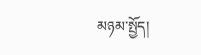མཉམ་སྤྱོད།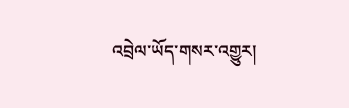འབྲེལ་ཡོད་གསར་འགྱུར།